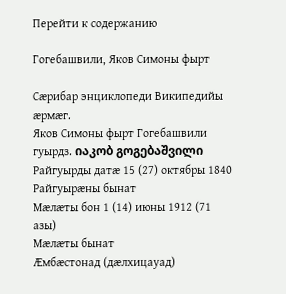Перейти к содержанию

Гогебашвили, Яков Симоны фырт

Сæрибар энциклопеди Википедийы æрмæг.
Яков Симоны фырт Гогебашвили
гуырдз. იაკობ გოგებაშვილი
Райгуырды датæ 15 (27) октябры 1840
Райгуырæны бынат
Мæлæты бон 1 (14) июны 1912 (71 азы)
Мæлæты бынат
Æмбæстонад (дæлхицауад)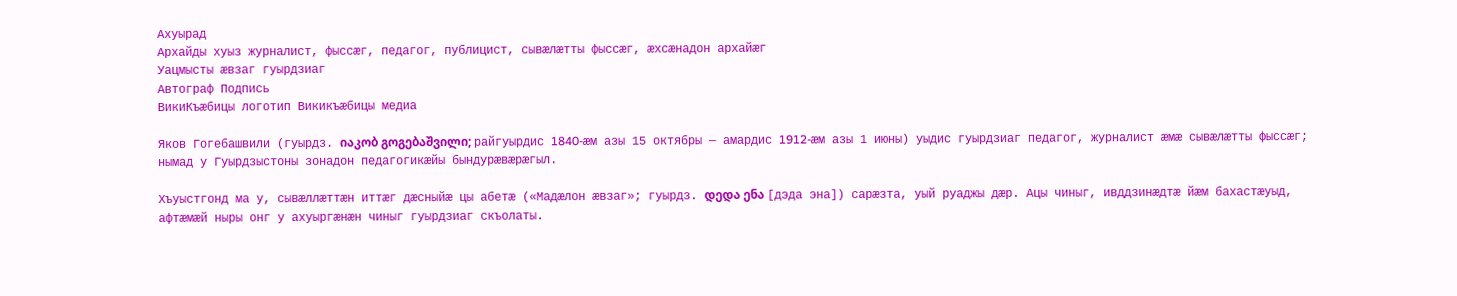Ахуырад
Архайды хуыз журналист, фыссæг, педагог, публицист, сывæлæтты фыссæг, æхсæнадон архайæг
Уацмысты æвзаг гуырдзиаг
Автограф Подпись
ВикиКъæбицы логотип Викикъæбицы медиа

Яков Гогебашвили (гуырдз. იაკობ გოგებაშვილი; райгуырдис 1840-æм азы 15 октябры — амардис 1912-æм азы 1 июны) уыдис гуырдзиаг педагог, журналист æмæ сывæлæтты фыссæг; нымад у Гуырдзыстоны зонадон педагогикæйы бындурæвæрæгыл.

Хъуыстгонд ма у, сывæллæттæн иттæг дæсныйæ цы абетæ («Мадæлон æвзаг»; гуырдз. დედა ენა [дэда эна]) сарæзта, уый руаджы дæр. Ацы чиныг, ивддзинæдтæ йæм бахастæуыд, афтæмæй ныры онг у ахуыргæнæн чиныг гуырдзиаг скъолаты.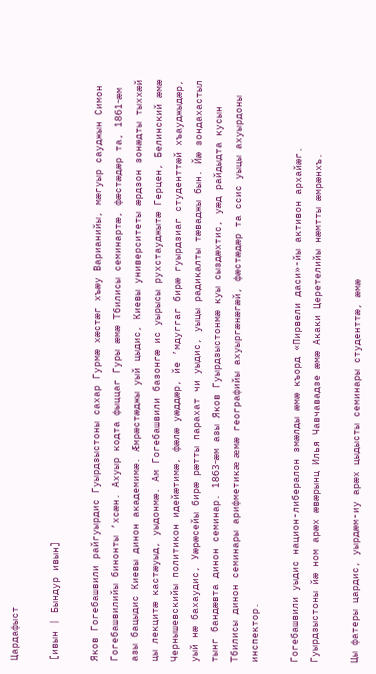Цардафыст

[ивын | Бындур ивын]

Яков Гогебашвили райгуырдис Гуырдзыстоны сахар Гурмæ хæстæг хъæу Варианийы, мæгуыр сауджын Симон Гогебашвилийы бинонты ’хсæн. Ахуыр кодта фыццаг Гуры æмæ Тбилисы семинартæ, фæстæдæр та, 1861-æм азы бацыдис Киевы динон академимæ. Æмрæстæджы уый цыдис, Киевы университеты æрдзон зонæдты тыххæй цы лекцитæ кастæуыд, уыдонмæ. Ам Гогебашвили базонгæ ис уырысы рухстауджытæ Герцен, Белинский æмæ Чернышевскийы политикон идейæтимæ, фæлæ уæддæр, йе ’мдуггаг бирæ гуырдзиаг студенттæй хъауджыдæр, уый нæ бахаудис, Уæрæсейы бирæ рæтты парахат чи уыдис, уыцы радикалты тæваджы бын. Йæ зондахастыл тынг бандæвта динон семинар. 1863-æм азы Яков Гуырдзыстонмæ куы сыздæхтис, уæд райдыдта кусын Тбилисы динон семинары арифметикæ æмæ географийы ахуыргæнæгæй, фæстæдæр та ссис уыцы ахуырдоны инспектор.

Гогебашвили уыдис национ-либералон змæлды æмæ къорд «Пирвели даси»-йы активон архайæг. Гуырдзыстоны йæ ном арæх æвæрынц Илья Чавчавадзе æмæ Акаки Церетелийы нæмтты æмрæнхъ.

Цы фатеры цардис, уырдæм-иу арæх цыдысты семинары студенттæ, æмæ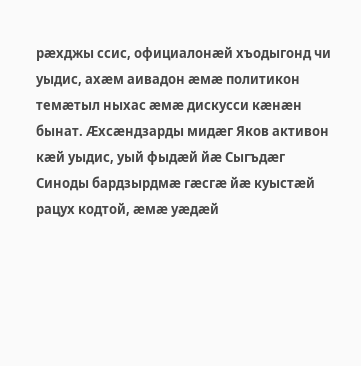рæхджы ссис, официалонæй хъодыгонд чи уыдис, ахæм аивадон æмæ политикон темæтыл ныхас æмæ дискусси кæнæн бынат. Æхсæндзарды мидæг Яков активон кæй уыдис, уый фыдæй йæ Сыгъдæг Синоды бардзырдмæ гæсгæ йæ куыстæй рацух кодтой, æмæ уæдæй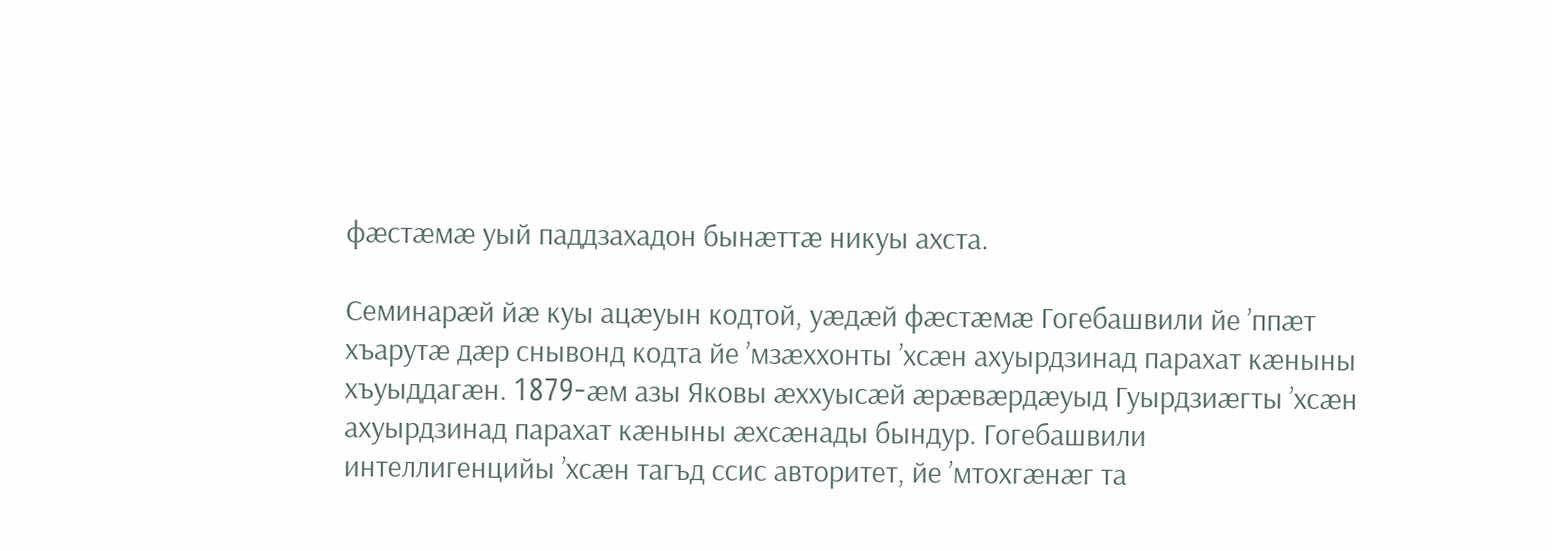фæстæмæ уый паддзахадон бынæттæ никуы ахста.

Семинарæй йæ куы ацæуын кодтой, уæдæй фæстæмæ Гогебашвили йе ’ппæт хъарутæ дæр снывонд кодта йе ’мзæххонты ’хсæн ахуырдзинад парахат кæныны хъуыддагæн. 1879-æм азы Яковы æххуысæй æрæвæрдæуыд Гуырдзиæгты ’хсæн ахуырдзинад парахат кæныны æхсæнады бындур. Гогебашвили интеллигенцийы ’хсæн тагъд ссис авторитет, йе ’мтохгæнæг та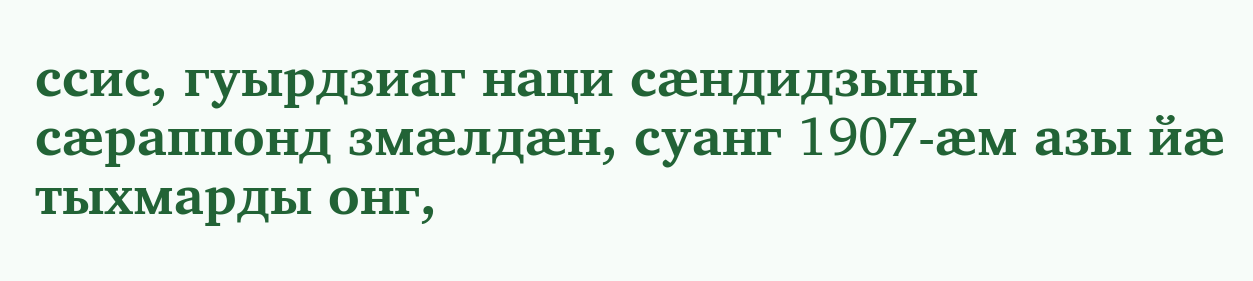ссис, гуырдзиаг наци сæндидзыны сæраппонд змæлдæн, суанг 1907-æм азы йæ тыхмарды онг,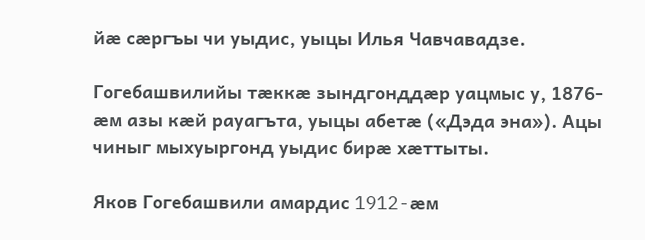йæ сæргъы чи уыдис, уыцы Илья Чавчавадзе.

Гогебашвилийы тæккæ зындгонддæр уацмыс у, 1876-æм азы кæй рауагъта, уыцы абетæ («Дэда эна»). Ацы чиныг мыхуыргонд уыдис бирæ хæттыты.

Яков Гогебашвили амардис 1912-æм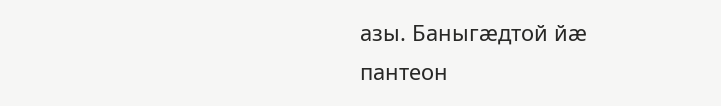азы. Баныгæдтой йæ пантеон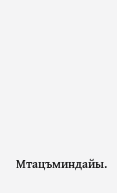Мтацъминдайы.